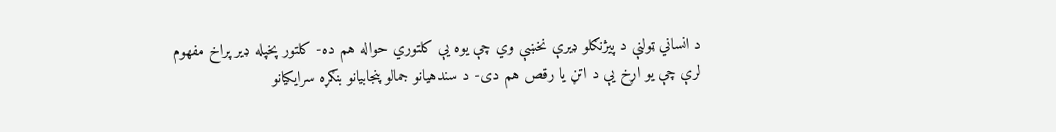د انساني ټولنې د پيژنګلو ډيرې نخښې وي چې يوه يې کلتوري حواله هم ده- کلتور پخپله ډير پراخ مفهوم لرې چې يو اړخ يې د اتڼ يا رقص هم دی- د سندهيانو جمالو پنجابيانو بنګړه سرايکيانو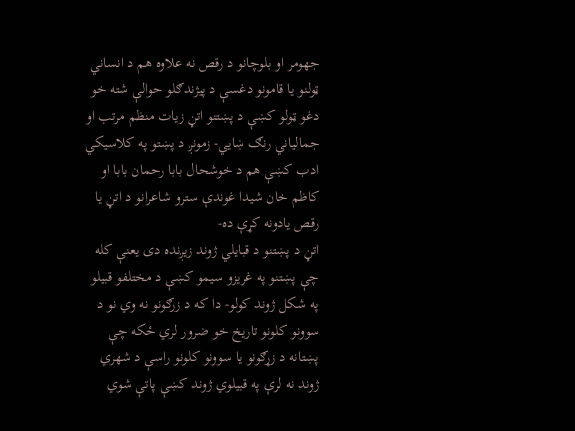جهومر او بلوچانو د رقص نه علاوه هم د انساني ټولنو يا قامونو دغسې د پيژندګلو حوالې شته خو دغو ټولو کښې د پښتنو اتڼ زيات منظم مرتب او جمالياني رنګ ښايي- زمونږ د پښتو په کلاسيکي ادب کښې هم د خوشحال بابا رحمان بابا او کاظم خان شيدا غوندې سترو شاعرانو د اتڼ يا رقص يادونه کړې ده-
اتڼ د پښتنو د قبايلي ژوند زيږنده دی يعنې کله چې پښتنو په غريزو سيمو کښې د مختلفو قبيلو په شکل ژوند کولو- دا که د زرګونو نه وي نو د سوونو کلونو تاريخ خو ضرور لري ځکه چې پښتانه د زړګونو يا سوونو کلونو راسې د شهري ژوند نه لرې په قبيلوي ژوند کښې پاتې شوي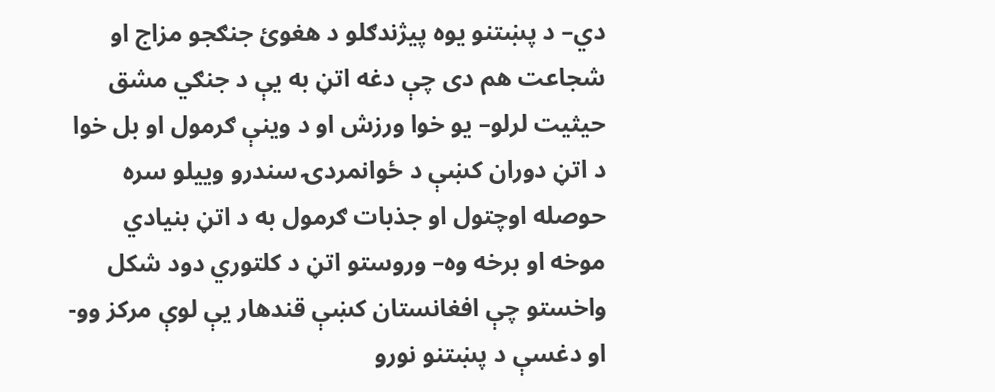دي– د پښتنو يوه پيژندګلو د هغوئ جنګجو مزاج او شجاعت هم دی چې دغه اتڼ به يې د جنګي مشق حيثيت لرلو– يو خوا ورزش او د وينې ګرمول او بل خوا د اتڼ دوران کښې د ځوانمردۍ سندرو وييلو سره حوصله اوچتول او جذبات ګرمول به د اتڼ بنيادي موخه او برخه وه– وروستو اتڼ د کلتوري دود شکل واخستو چې افغانستان کښې قندهار يې لوې مرکز وو- او دغسې د پښتنو نورو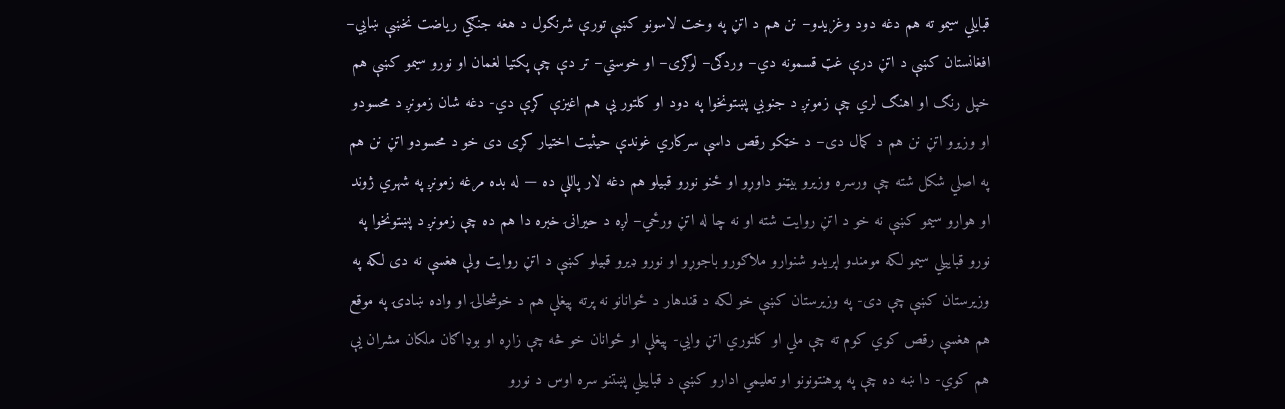قبايلي سيمو ته هم دغه دود وغزيدو– نن هم د اتڼ په وخت لاسونو کښې تورې شرنګول د هغه جنګي رياضت نخښې ښايي– افغانستان کښې د اتڼ درې غټ قسمونه دي– وردګی– لوګری– او خوستي– تر دې چې پکتيا لغمان او نورو سيمو کښې هم خپل رنګ او اهنګ لري چې زمونږ د جنوبي پښتونخوا په دود او کلتور يې هم اغيزې کړې دي- دغه شان زمونږ د محسودو او وزيرو اتڼ نن هم د کمال دی– د خټکو رقص داسې سرکاري غوندې حيثيت اختيار کړی دی خو د محسودو اتڼ نن هم په اصلي شکل شته چې ورسره وزيرو بيټنو داوړو او ځنو نورو قبيلو هم دغه لار پاللې ده — له بده مرغه زمونږ په شهري ژوند او هوارو سيمو کښې نه خو د اتڼ روايت شته او نه چا له اتڼ ورځي– لږه د حيرانۍ خبره دا هم ده چې زمونږ د پښتونخوا په نورو قباييلي سيمو لکه مومندو اپريدو شنوارو ملاګورو باجوړو او نورو ډيرو قبيلو کښې د اتڼ روايت ولې هغسې نه دی لکه په وزيرستان کښې چې دی- په وزيرستان کښې خو لکه د قندهار د ځوانانو نه پرته پيغلې هم د خوشحالۍ او واده ښادۍ په موقع هم هغسې رقص کوي کوم ته چې ملي او کلتوري اتڼ وايي- پيغلې او ځوانان خو څه چې زاړه او بوډاګان ملکان مشران يې هم کوي- دا ښه ده چې په پوهنتونونو او تعليمي ادارو کښې د قباييلي پښتنو سره اوس د نورو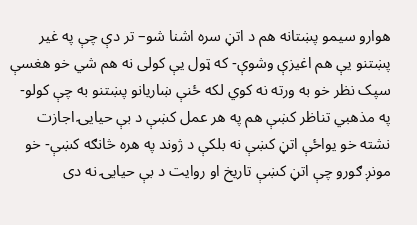هوارو سيمو پښتانه هم د اتڼ سره اشنا شو– تر دې چې په غير پښتنو يې هم اغيزې وشوې- که ټول يې کولی نه هم شي خو هغسې سپک نظر خو به ورته نه کوي لکه ځنې ښاريانو پښتنو به چې کولو- په مذهبي تناظر کښې هم په هر عمل کښې د بې حيايۍ اجازت نشته خو يواځې اتڼ کښې نه بلکې د ژوند په هره څانګه کښې- خو مونږ ګورو چې اتڼ کښې تاريخ او روايت د بې حيايۍ نه دی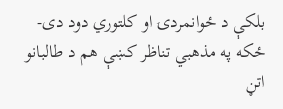بلکې د ځوانمردۍ او کلتوري دود دی- ځکه په مذهبي تناظر کښې هم د طالبانو اتڼ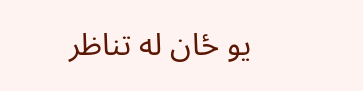يو ځان له تناظر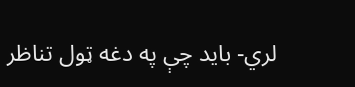لري- بايد چې په دغه ټول تناظر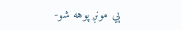ېي مونږ پوهه شو-